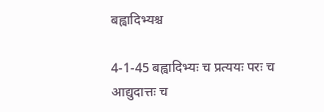बह्वादिभ्यश्च

4-1-45 बह्वादिभ्यः च प्रत्ययः परः च आद्युदात्तः च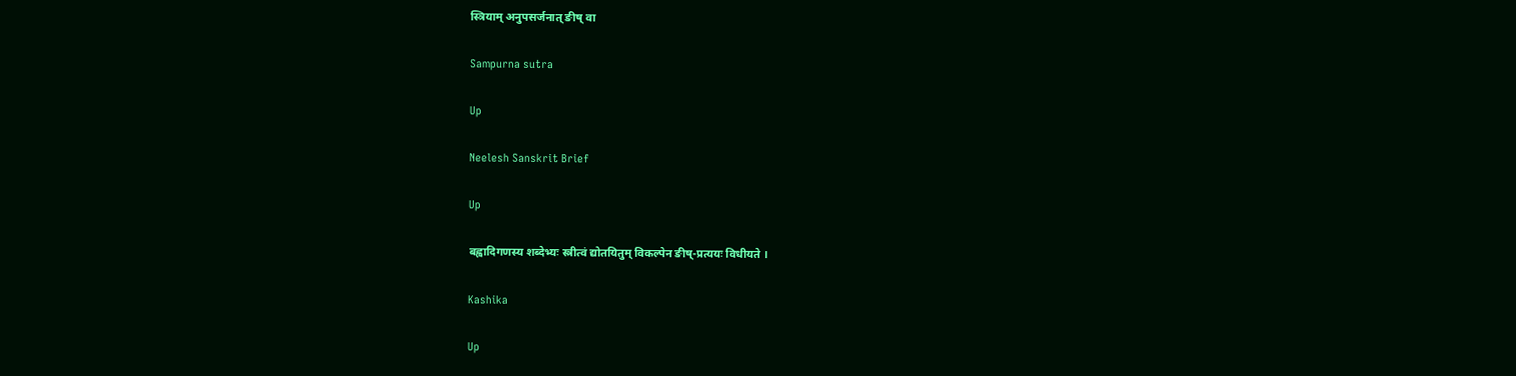स्त्रियाम् अनुपसर्जनात् ङीष् वा

Sampurna sutra

Up

Neelesh Sanskrit Brief

Up

बह्वादिगणस्य शब्देभ्यः स्त्रीत्वं द्योतयितुम् विकल्पेन ङीष्-प्रत्ययः विधीयते ।

Kashika

Up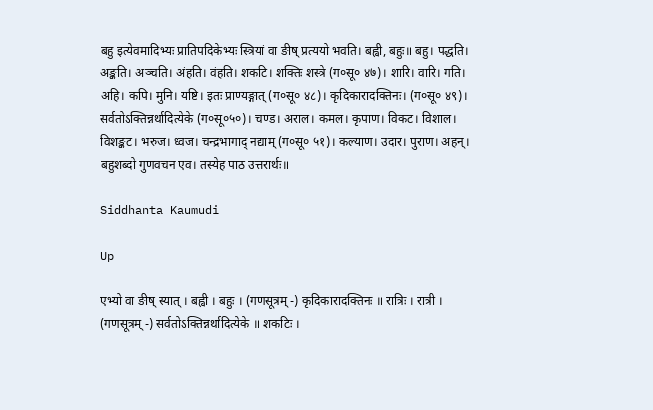बहु इत्येवमादिभ्यः प्रातिपदिकेभ्यः स्त्रियां वा ङीष् प्रत्ययो भवति। बह्वी, बहुः॥ बहु। पद्धति। अङ्कति। अञ्चति। अंहति। वंहति। शकटि। शक्तिः शस्त्रे (ग०सू० ४७)। शारि। वारि। गति। अहि। कपि। मुनि। यष्टि। इतः प्राण्यङ्गात् (ग०सू० ४८)। कृदिकारादक्तिनः। (ग०सू० ४९)। सर्वतोऽक्तिन्नर्थादित्येके (ग०सू०५०)। चण्ड। अराल। कमल। कृपाण। विकट। विशाल। विशङ्कट। भरुज। ध्वज। चन्द्रभागाद् नद्याम् (ग०सू० ५१)। कल्याण। उदार। पुराण। अहन्। बहुशब्दो गुणवचन एव। तस्येह पाठ उत्तरार्थः॥

Siddhanta Kaumudi

Up

एभ्यो वा ङीष् स्यात् । बह्वी । बहुः । (गणसूत्रम् -) कृदिकारादक्तिनः ॥ रात्रिः । रात्री । (गणसूत्रम् -) सर्वतोऽक्तिन्नर्थादित्येके ॥ शकटिः ।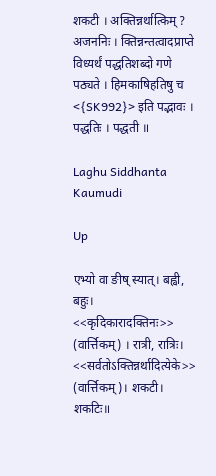शकटी । अक्तिन्नर्थात्किम् ? अजननिः । क्तिन्नन्तत्वादप्राप्ते विध्यर्थं पद्धतिशब्दो गणे पठ्यते । हिमकाषिहतिषु च <{SK992}> इति पद्भावः । पद्धतिः । पद्धती ॥

Laghu Siddhanta Kaumudi

Up

एभ्यो वा ङीष् स्यात्। बह्वी, बहुः। <<कृदिकारादक्तिनः>> (वार्त्तिकम्) । रात्री, रात्रिः। <<सर्वतोऽक्तिन्नर्थादित्येके>> (वार्त्तिकम्)। शकटी। शकटिः॥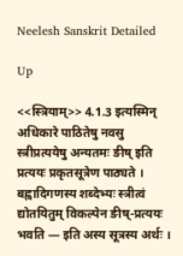Neelesh Sanskrit Detailed

Up

<<स्त्रियाम्>> 4.1.3 इत्यस्मिन् अधिकारे पाठितेषु नवसु स्त्रीप्रत्ययेषु अन्यतमः ङीष् इति प्रत्ययः प्रकृतसूत्रेण पाठ्यते । बह्वादिगणस्य शब्देभ्यः स्त्रीत्वं द्योतयितुम् विकल्पेन ङीष्-प्रत्ययः भवति — इति अस्य सूत्रस्य अर्थः ।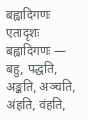बह्वादिगणः एतादृशः बह्वादिगणः — बहु, पद्धति, अङ्कति, अञ्चति, अंहति, वंहति,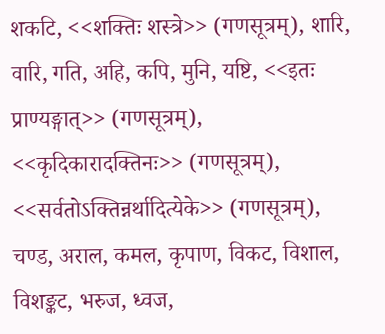शकटि, <<शक्तिः शस्त्रे>> (गणसूत्रम्), शारि, वारि, गति, अहि, कपि, मुनि, यष्टि, <<इतः प्राण्यङ्गात्>> (गणसूत्रम्), <<कृदिकारादक्तिनः>> (गणसूत्रम्), <<सर्वतोऽक्तिन्नर्थादित्येके>> (गणसूत्रम्), चण्ड, अराल, कमल, कृपाण, विकट, विशाल, विशङ्कट, भरुज, ध्वज,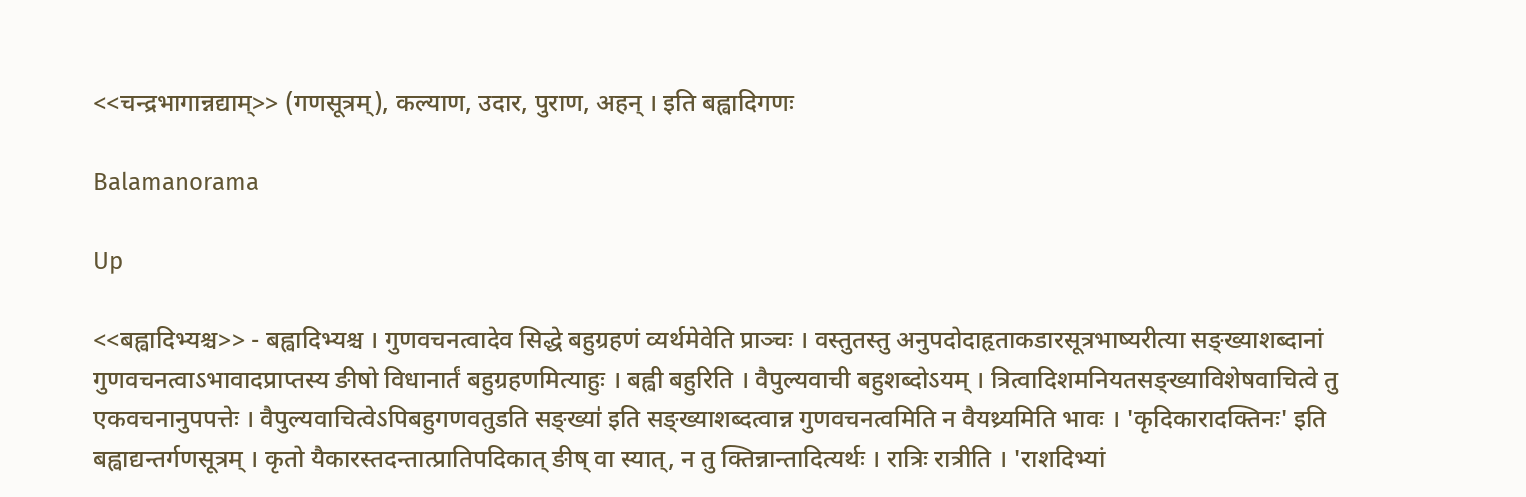<<चन्द्रभागान्नद्याम्>> (गणसूत्रम्), कल्याण, उदार, पुराण, अहन् । इति बह्वादिगणः

Balamanorama

Up

<<बह्वादिभ्यश्च>> - बह्वादिभ्यश्च । गुणवचनत्वादेव सिद्धे बहुग्रहणं व्यर्थमेवेति प्राञ्चः । वस्तुतस्तु अनुपदोदाहृताकडारसूत्रभाष्यरीत्या सङ्ख्याशब्दानां गुणवचनत्वाऽभावादप्राप्तस्य ङीषो विधानार्तं बहुग्रहणमित्याहुः । बह्वी बहुरिति । वैपुल्यवाची बहुशब्दोऽयम् । त्रित्वादिशमनियतसङ्ख्याविशेषवाचित्वे तु एकवचनानुपपत्तेः । वैपुल्यवाचित्वेऽपिबहुगणवतुडति सङ्ख्या॑ इति सङ्ख्याशब्दत्वान्न गुणवचनत्वमिति न वैयथ्र्यमिति भावः । 'कृदिकारादक्तिनः' इति बह्वाद्यन्तर्गणसूत्रम् । कृतो यैकारस्तदन्तात्प्रातिपदिकात् ङीष् वा स्यात्, न तु क्तिन्नान्तादित्यर्थः । रात्रिः रात्रीति । 'राशदिभ्यां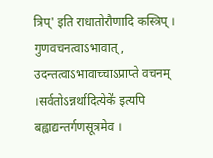त्रिप्' इति राधातोरौणादि कस्त्रिप् । गुणवचनत्वाऽभावात्, उदन्तत्वाऽभावाच्चाऽप्राप्ते वचनम् ।सर्वतोऽन्नर्थादित्येके॑ इत्यपि बह्वाद्यन्तर्गणसूत्रमेव ।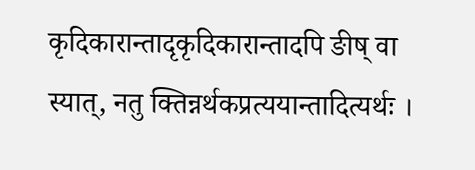कृदिकारान्तादृकृदिकारान्तादपि ङीष् वा स्यात्, नतु क्तिन्नर्थकप्रत्ययान्तादित्यर्थः ।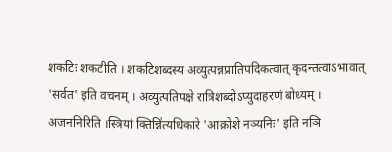शकटिः शकटीति । शकटिशब्दस्य अव्युत्पन्नप्रातिपदिकत्वात् कृदन्तत्वाऽभावात् 'सर्वत' इति वचनम् । अव्युत्पतिपक्षे रात्रिशब्दोऽप्युदाहरणं बोध्यम् । अजननिरिति ।स्त्रियां क्तिन्नि॑त्यधिकारे 'आक्रोशे नञ्यनिः' इति नञि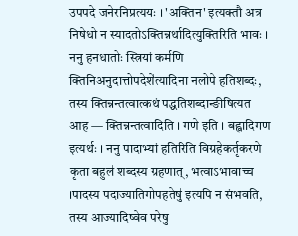उपपदे जनेरनिप्रत्ययः । 'अक्तिन' इत्यक्तौ अत्र निषेधो न स्यादतोऽक्तिन्नर्थादित्युक्तिरिति भावः । ननु हनधातोः स्त्रियां कर्मणि क्तिनिअनुदात्तोपदेशे॑त्यादिना नलोपे हतिशब्दः, तस्य क्तिन्नन्तत्वात्कथं पद्धतिशब्दान्ङीषित्यत आह — क्तिन्नन्तत्वादिति । गणे इति । बह्वादिगण इत्यर्थः । ननु पादाभ्यां हतिरिति विग्रहेकर्तृकरणे कृता बहुल॑ शब्दस्य ग्रहणात्, भत्वाऽभावाच्च ।पादस्य पदाज्यातिगोपहतेषु॑ इत्यपि न संभवति, तस्य आज्यादिष्वेव परेषु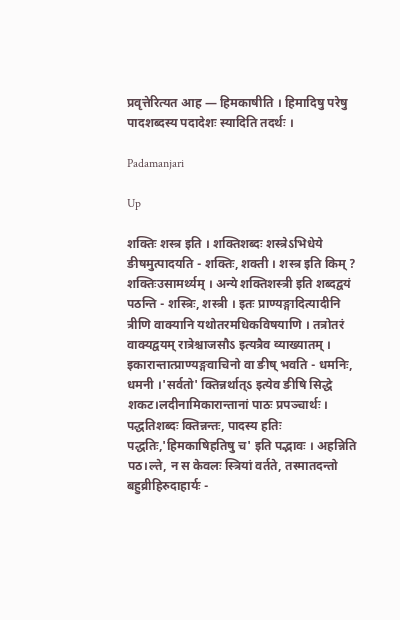प्रवृत्तेरित्यत आह — हिमकाषीति । हिमादिषु परेषु पादशब्दस्य पदादेशः स्यादिति तदर्थः ।

Padamanjari

Up

शक्तिः शस्त्र इति । शक्तिशब्दः शस्त्रेऽभिधेये ङीषमुत्पादयति - शक्तिः, शक्ती । शस्त्र इति किम् ? शक्तिःउसामर्थ्यम् । अन्ये शक्तिशस्त्री इति शब्दद्वयं पठन्ति - शस्त्रिः, शस्त्री । इतः प्राण्यङ्गादित्यादीनि त्रीणि वाक्यानि यथोतरमधिकविषयाणि । तत्रोतरं वाक्यद्वयम् रात्रेश्चाजसौऽ इत्यत्रैव व्याख्यातम् । इकारान्तात्प्राण्यङ्गवाचिनो वा ङीष् भवति - धमनिः, धमनी ।'सर्वतो' क्तिन्नर्थात्ऽ इत्येव ङीषि सिद्धे शकट।लदीनामिकारान्तानां पाठः प्रपञ्चार्थः । पद्धतिशब्दः क्तिन्नन्तः, पादस्य हतिः पद्धतिः,'हिमकाषिहतिषु च' इति पद्भावः । अहन्निति पठ।ल्ते, न स केवलः स्त्रियां वर्तते, तस्मातदन्तो बहुव्रीहिरुदाहार्यः -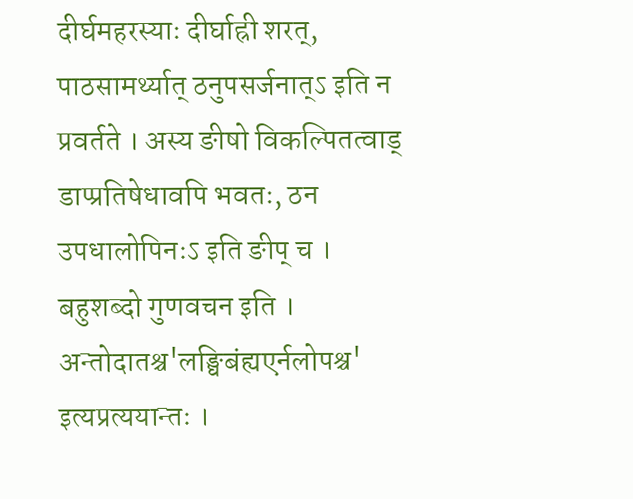दीर्घमहरस्याः दीर्घाह्री शरत्, पाठसामर्थ्यात् ठनुपसर्जनात्ऽ इति न प्रवर्तते । अस्य ङीषो विकल्पितत्वाड् डाप्प्रतिषेधावपि भवतः, ठन उपधालोपिनःऽ इति ङीप् च । बहुशब्दो गुणवचन इति । अन्तोदातश्च'लङ्घिबंह्यएर्नलोपश्च' इत्यप्रत्ययान्तः ।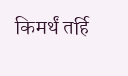किमर्थं तर्हि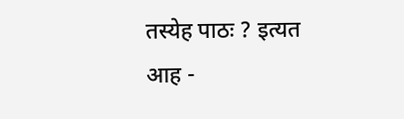तस्येह पाठः ? इत्यत आह -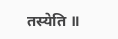तस्येति ॥